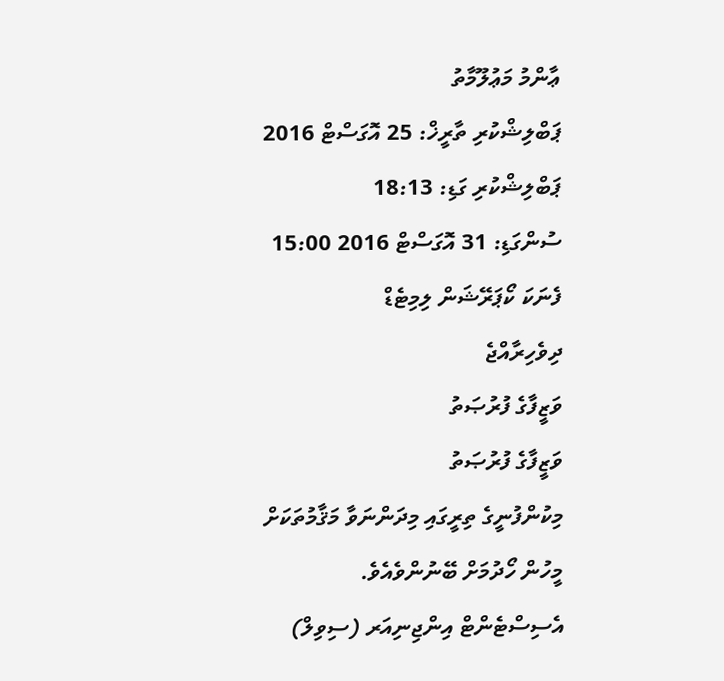ޢާންމު މަޢުލޫމާތު
ޕަބްލިޝްކުރި ތާރީޚް: 25 އޮގަސްޓް 2016
ޕަބްލިޝްކުރި ގަޑި: 18:13
ސުންގަޑި: 31 އޮގަސްޓް 2016 15:00
ފެނަކަ ކޯޕަރޭޝަން ލިމިޓެޑް
ދިވެހިރާއްޖެ
ވަޒީފާގެ ފުރުޞަތު
ވަޒީފާގެ ފުރުޞަތު
މިކުންފުނީގެ ތިރީގައި މިދަންނަވާ މަޤާމުތަކަށް މީހުން ހޯދުމަށް ބޭނުންވެއެވެ.
އެސިސްޓެންޓް އިންޖިނިއަރ (ސިވިލް)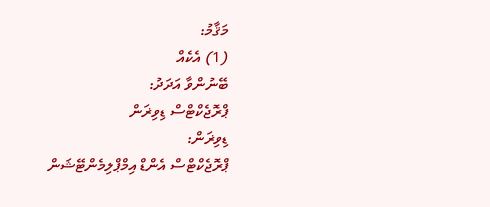މަޤާމު:
(1) އެކެއް
ބޭނުންވާ އަދަދު:
ޕްރޮޖެކްޓްސް ޑިވިޜަން
ޑިވިޜަން:
ޕްރޮޖެކްޓްސް އެންޑް އިމްޕްލިމެންޓޭޝަން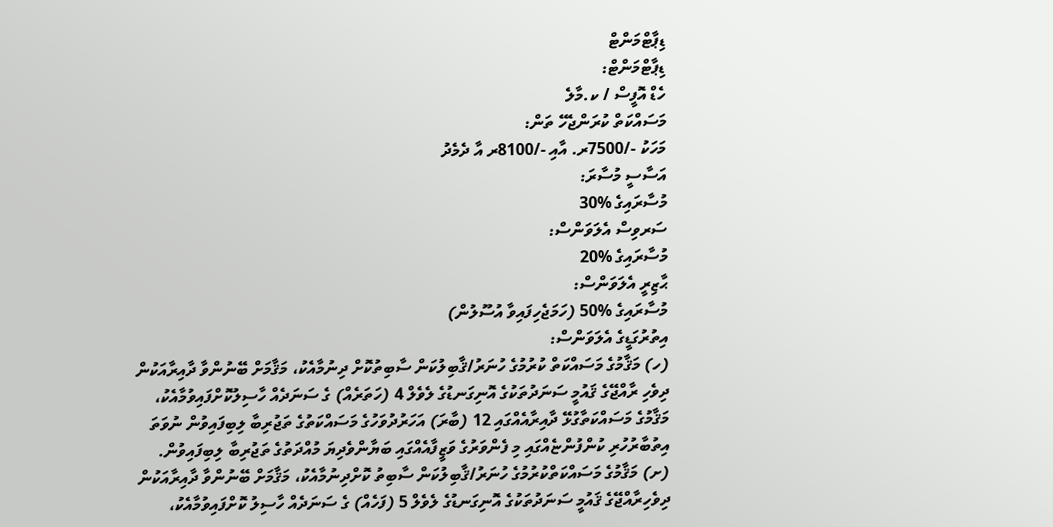ޑިޕާޓްމަންޓް
ޑިޕާޓްމަންޓް:
ހެޑް އޮފީސް / ކ.މާލެ
މަސައްކަތް ކުރަންޖެހޭ ތަން:
މަހަކު -/7500ރ. އާއި -/8100ރ އާ ދެމެދު
އަސާސީ މުސާރަ:
މުސާރައިގެ %30
ސަރވިސް އެލަވަންސް:
މުސާރައިގެ %20
ޙާޒިރީ އެލަވަންސް:
މުސާރައިގެ %50 (ހަމަޖެހިފައިވާ އުސޫލުން)
އިތުރުގަޑީގެ އެލަވަންސް:
(ހ) މަޤާމުގެ މަސައްކަތް ކުރުމުގެ ހުނަރު/ޤާބިލުކަން ސާބިތުކޮށް ދިނުމާއެކު، މަޤާމަށް ބޭނުންވާ ދާއިރާއަކުން ދިވެހި ރާއްޖޭގެ ޤައުމީ ސަނަދުތަކުގެ އޮނިގަނޑުގެ ލެވެލް 4 (ހަތަރެއް) ގެ ސަނަދެއް ހާސިލުކޮށްފައިވުމާއެކު، މަޤާމުގެ މަސައްކަތާގުޅޭ ދާއިރާއެއްގައި 12 (ބާރަ) އަހަރުދުވަހުގެ މަސައްކަތުގެ ތަޖުރިބާ ލިބިފައިވުން ނުވަތަ އިތުބާރުހުރި ކުންފުންޏެއްގައި މި ފެންވަރުގެ ވަޒީފާއެއްގައި ބަޔާންވެދިޔަ މުއްދަތުގެ ތަޖުރިބާ ލިބިފައިވުން.
(ށ) މަޤާމުގެ މަސައްކަތްކުރުމުގެ ހުނަރު/ޤާބިލުކަން ސާބިތު ކޮށްދިނުމާއެކު، މަޤާމަށް ބޭނުންވާ ދާއިރާއަކުން ދިވެހިރާއްޖޭގެ ޤައުމީ ސަނަދުތަކުގެ އޮނިގަނޑުގެ ލެވެލް 5 (ފަހެއް) ގެ ސަނަދެއް ހާސިލު ކޮށްފައިވުމާއެކު،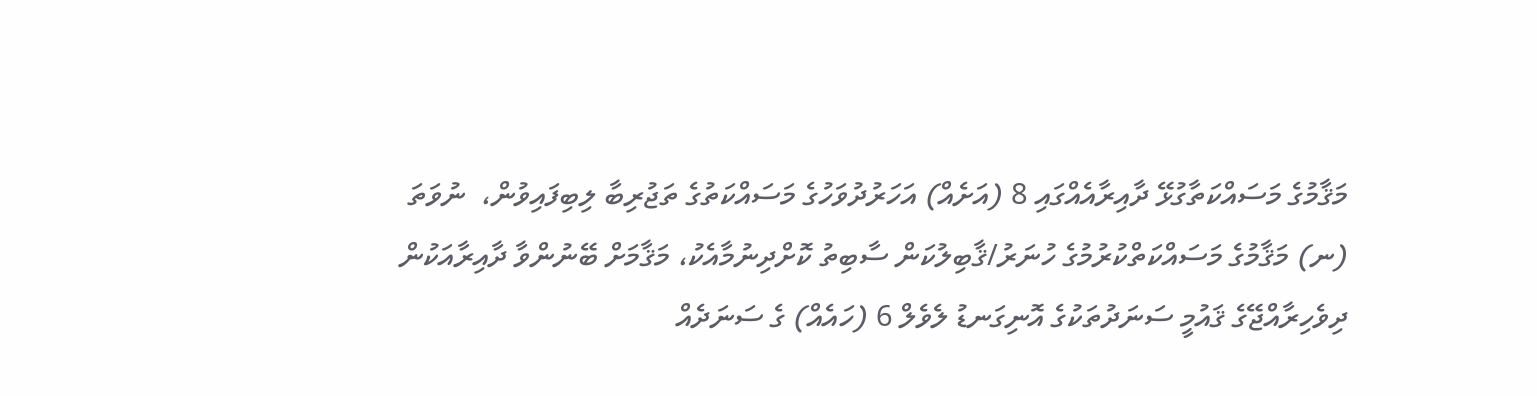މަޤާމުގެ މަސައްކަތާގުޅޭ ދާއިރާއެއްގައި 8 (އަށެއް) އަހަރުދުވަހުގެ މަސައްކަތުގެ ތަޖުރިބާ ލިބިފައިވުން،  ނުވަތަ
(ނ) މަޤާމުގެ މަސައްކަތްކުރުމުގެ ހުނަރު/ޤާބިލުކަން ސާބިތު ކޮށްދިނުމާއެކު، މަޤާމަށް ބޭނުންވާ ދާއިރާއަކުން ދިވެހިރާއްޖޭގެ ޤައުމީ ސަނަދުތަކުގެ އޮނިގަނޑު ލެވެލް 6 (ހައެއް) ގެ ސަނަދެއް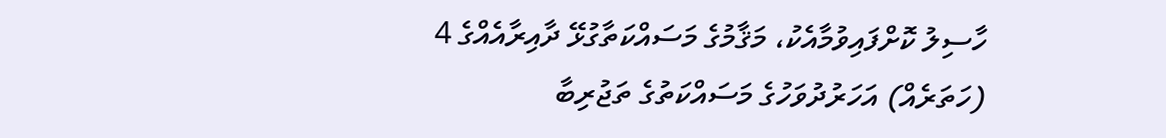ހާސިލު ކޮށްފައިވުމާއެކު، މަޤާމުގެ މަސައްކަތާގުޅޭ ދާއިރާއެއްގެ 4 (ހަތަރެއް) އަހަރުދުވަހުގެ މަސައްކަތުގެ ތަޖުރިބާ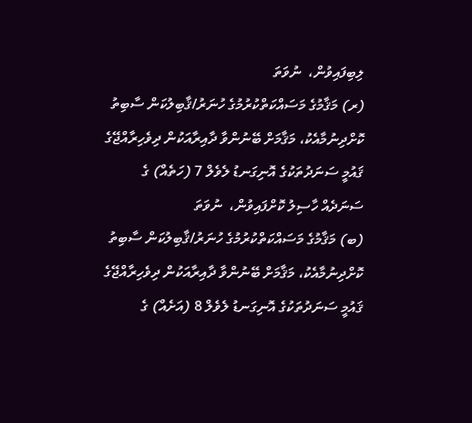ލިބިފައިވުން،  ނުވަތަ
(ރ) މަޤާމުގެ މަސައްކަތްކުރުމުގެ ހުނަރު/ޤާބިލުކަން ސާބިތު ކޮށްދިނުމާއެކު، މަޤާމަށް ބޭނުންވާ ދާއިރާއަކުން ދިވެހިރާއްޖޭގެ ޤައުމީ ސަނަދުތަކުގެ އޮނިގަނޑު ލެވެލް 7 (ހަތެއް) ގެ ސަނަދެއް ހާސިލު ކޮށްފައިވުން،  ނުވަތަ
(ބ) މަޤާމުގެ މަސައްކަތްކުރުމުގެ ހުނަރު/ޤާބިލުކަން ސާބިތު ކޮށްދިނުމާއެކު، މަޤާމަށް ބޭނުންވާ ދާއިރާއަކުން ދިވެހިރާއްޖޭގެ ޤައުމީ ސަނަދުތަކުގެ އޮނިގަނޑު ލެވެލް 8 (އަށެއް) ގެ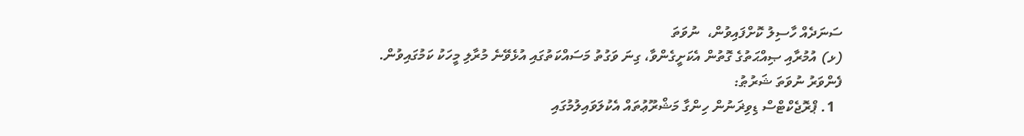ސަނަދެއް ހާސިލު ކޮށްފައިވުން،  ނުވަތަ
(ޅ) އުމުރާއި ޞިއްޙަތުގެ ގޮތުން އެކަށީގެންވާ، ގިނަ ވަގުތު މަސައްކަތުގައި އުޅެވޭނެ މުރާލި މީހަކު ކަމުގައިވުން.
ފެންވަރު ނުވަތަ ޝަރުޠު:
  1. ޕްރޮޖެކްޓްސް ޑިވިޜަނުން ހިންގާ މަޝްރޫޢުތައް އެކުލަވައިލުމުގައި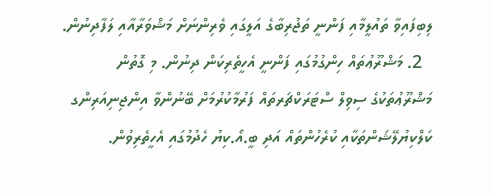ލިބިފައިވާ ތައުލީމާއި ފަންނީ ތަޖުރިބާގެ އަލީގައި ވެރިންނަށް މަޝްވަރާއާއި ލަފާދިނުން.
  2. މަޝްރޫޢުތައް ހިންގުމުގައި ފަންނީ އެހީތެރިކަން ދިނުން. މި ގޮތުން މަޝްރޫޢުތަކުގެ ސިވިލް ސްޓަރަކްޗަރތައް ފަރުމާކުރުމަށް ބޭނުންވާ އިންޖިނިއަރިންގ ކަލްކިޔުލޭޝަންތަކާއި ކުރެހުންތައް އަދި ބީ.އޯ.ކިޔު ހެދުމުގައި އެހީތެރިވުން.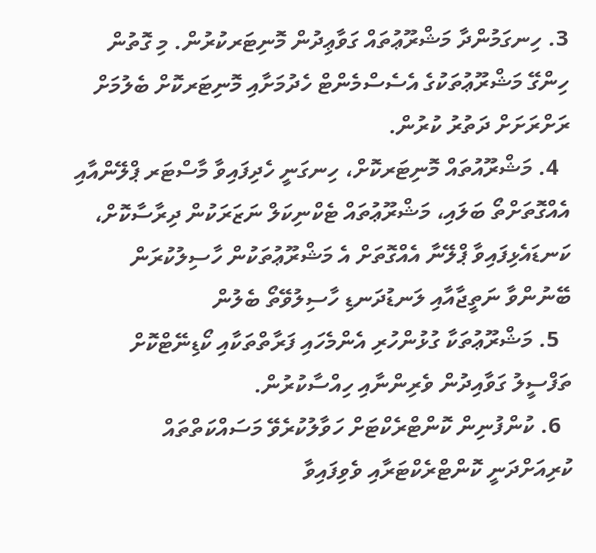3. ހިނގަމުންދާ މަޝްރޫޢުތައް ގަވާޢިދުން މޮނިޓަރކުރުން. މި ގޮތުން ހިންގޭ މަޝްރޫޢުތަކުގެ އެސެސްމެންޓް ހެދުމަށާއި މޮނިޓަރކޮށް ބެލުމަށް ރަށްރަށަށް ދަތުރު ކުރުން.
  4. މަޝްރޫއުތައް މޮނިޓަރކޮށް، ހިނގަނީ ހެދިފައިވާ މާސްޓަރ ޕްލޭންއާއި އެއްގޮތަށްތޯ ބަލައި، މަޝްރޫޢުތައް ޓެކްނިކަލް ނަޒަރަކުން ދިރާސާކޮށް، ކަނޑައެޅިފައިވާ ޕްލޭނާ އެއްގޮތަށް އެ މަޝްރޫޢުތަކުން ހާސިލުކުރަން ބޭނުންވާ ނަތީޖާއާއި ލަނޑުދަނޑި ހާސިލުވޭތޯ ބެލުން
  5. މަޝްރޫޢުތަކާ ގުޅުންހުރި އެންމެހައި ފަރާތްތަކާއި ކޯޑިނޭޓްކޮށް ތަފްސީލު ގަވާއިދުން ވެރިންނާއި ހިއްސާކުރުން.
  6. ކުންފުނިން ކޮންޓްރެކްޓަށް ހަވާލުކުރެވޭ މަސައްކަތްތައް ކުރިއަށްދަނީ ކޮންޓްރެކްޓަރާއި ވެވިފައިވާ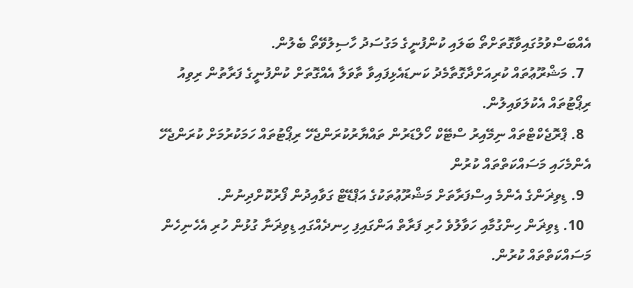އެއްބަސްވުމުގައިވާގޮތަށްތޯ ބަލައި ކުންފުނީގެ މަގުސަދު ހާސިލުވޭތޯ ބެލުން.
  7. މަޝްރޫޢުތައް ކުރިއަށްދާގޮތާމެދު ކަނޑައެޅިފައިވާ ތާވަލާ އެއްގޮތަށް ކުންފުނީގެ ފަރާތުން ރިވިއު ރިޕޯޓުތައް އެކުލަވައިލުން.
  8. ޕްރޮޖެކްޓްތައް ނިމޭއިރު ސްޓޭކް ހޯލްޑަރުން ތައްޔާރުކުރަންޖެހޭ ރިޕޯޓުތައް ހަމަކުރުމަށް ކުރަންޖެހޭ އެންމެހައި މަސައްކަތްތައް ކުރުން
  9. ޑިވިޜަންގެ އެންމެ އިސްފަރާތަށް މަޝްރޫޢުތަކުގެ އަޕްޑޭޓް ގަވާއިދުން ފޯރުކޮށްދިނުން.
  10. ޑިވިޜަން ހިންގުމާއި ހަވާލުވެ ހުރި ފަރާތް އަންގައިފި ހިނދެއްގައި ޑިވިޜަނާ ގުޅުން ހުރި އެހެނިހެން މަސައްކަތްތައް ކުރުން.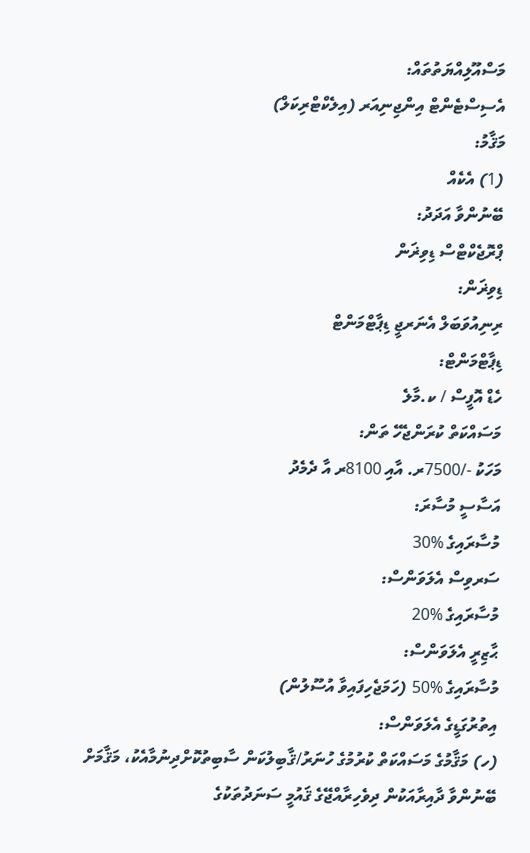މަސްއޫލިއްޔަތުތައް:
އެސިސްޓެންޓް އިންޖިނިއަރ (އިލެކްޓްރިކަލް)
މަޤާމު:
(1) އެކެއް
ބޭނުންވާ އަދަދު:
ޕްރޮޖެކްޓްސް ޑިވިޜަން
ޑިވިޜަން:
ރިނިއުވަބަލް އެނަރޖީ ޑިޕާޓްމަންޓް
ޑިޕާޓްމަންޓް:
ހެޑް އޮފީސް / ކ.މާލެ
މަސައްކަތް ކުރަންޖެހޭ ތަން:
މަހަކު -/7500ރ. އާއި 8100ރ އާ ދެމެދު
އަސާސީ މުސާރަ:
މުސާރައިގެ %30
ސަރވިސް އެލަވަންސް:
މުސާރައިގެ %20
ޙާޒިރީ އެލަވަންސް:
މުސާރައިގެ %50 (ހަމަޖެހިފައިވާ އުސޫލުން)
އިތުރުގަޑީގެ އެލަވަންސް:
(ހ) މަޤާމުގެ މަސައްކަތް ކުރުމުގެ ހުނަރު/ޤާބިލުކަން ސާބިތުކޮށްދިނުމާއެކު، މަޤާމަށް ބޭނުންވާ ދާއިރާއަކުން ދިވެހިރާއްޖޭގެ ޤައުމީ ސަނަދުތަކުގެ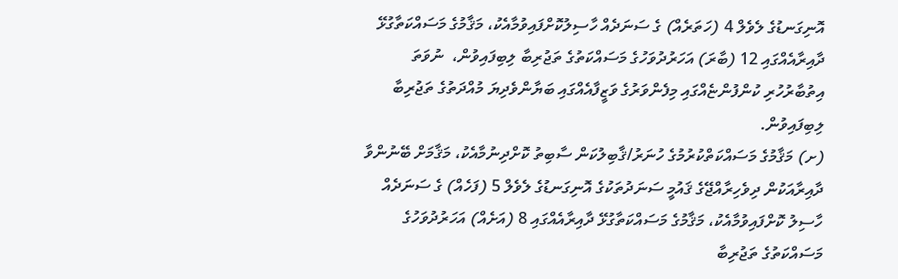އޮނިގަނޑުގެ ލެވެލް 4 (ހަތަރެއް) ގެ ސަނަދެއް ހާސިލުކޮށްފައިވުމާއެކު، މަޤާމުގެ މަސައްކަތާގުޅޭ ދާއިރާއެއްގައި 12 (ބާރަ) އަހަރުދުވަހުގެ މަސައްކަތުގެ ތަޖުރިބާ ލިބިފައިވުން،  ނުވަތަ އިތުބާރުހުރި ކުންފުންޏެއްގައި މިފެންވަރުގެ ވަޒީފާއެއްގައި ބަޔާންވެދިޔަ މުއްދަތުގެ ތަޖުރިބާ ލިބިފައިވުން.
(ށ) މަޤާމުގެ މަސައްކަތްކުރުމުގެ ހުނަރު/ޤާބިލުކަން ސާބިތު ކޮށްދިނުމާއެކު، މަޤާމަށް ބޭނުންވާ ދާއިރާއަކުން ދިވެހިރާއްޖޭގެ ޤައުމީ ސަނަދުތަކުގެ އޮނިގަނޑުގެ ލެވެލް 5 (ފަހެއް) ގެ ސަނަދެއް ހާސިލު ކޮށްފައިވުމާއެކު، މަޤާމުގެ މަސައްކަތާގުޅޭ ދާއިރާއެއްގައި 8 (އަށެއް) އަހަރުދުވަހުގެ މަސައްކަތުގެ ތަޖުރިބާ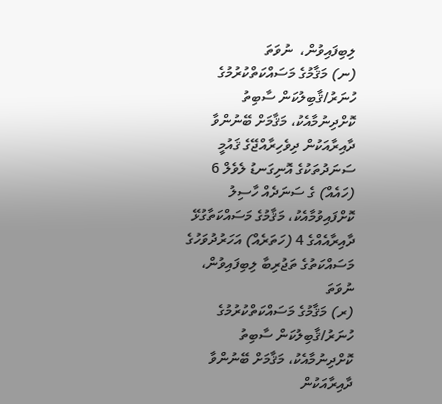ލިބިފައިވުން،  ނުވަތަ
(ނ) މަޤާމުގެ މަސައްކަތްކުރުމުގެ ހުނަރު/ޤާބިލުކަން ސާބިތު ކޮށްދިނުމާއެކު، މަޤާމަށް ބޭނުންވާ ދާއިރާއަކުން ދިވެހިރާއްޖޭގެ ޤައުމީ ސަނަދުތަކުގެ އޮނިގަނޑު ލެވެލް 6 (ހައެއް) ގެ ސަނަދެއް ހާސިލު ކޮށްފައިވުމާއެކު، މަޤާމުގެ މަސައްކަތާގުޅޭ ދާއިރާއެއްގެ 4 (ހަތަރެއް) އަހަރުދުވަހުގެ މަސައްކަތުގެ ތަޖުރިބާ ލިބިފައިވުން،  ނުވަތަ
(ރ) މަޤާމުގެ މަސައްކަތްކުރުމުގެ ހުނަރު/ޤާބިލުކަން ސާބިތު ކޮށްދިނުމާއެކު، މަޤާމަށް ބޭނުންވާ ދާއިރާއަކުން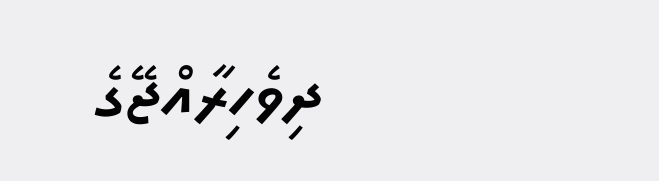ދިވެހިރާއްޖޭގެ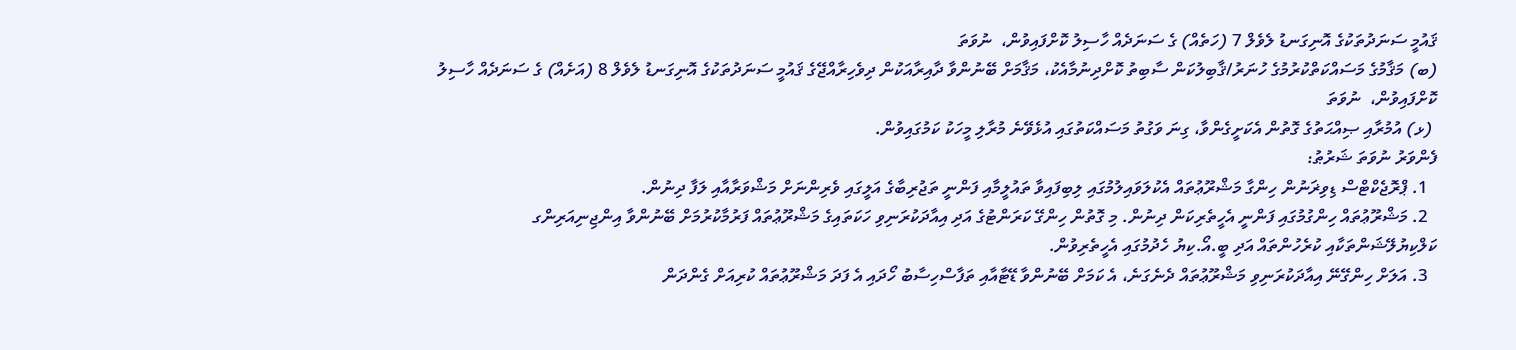ޤައުމީ ސަނަދުތަކުގެ އޮނިގަނޑު ލެވެލް 7 (ހަތެއް) ގެ ސަނަދެއް ހާސިލު ކޮށްފައިވުން،  ނުވަތަ
(ބ) މަޤާމުގެ މަސައްކަތްކުރުމުގެ ހުނަރު/ޤާބިލުކަން ސާބިތު ކޮށްދިނުމާއެކު، މަޤާމަށް ބޭނުންވާ ދާއިރާއަކުން ދިވެހިރާއްޖޭގެ ޤައުމީ ސަނަދުތަކުގެ އޮނިގަނޑު ލެވެލް 8 (އަށެއް) ގެ ސަނަދެއް ހާސިލު ކޮށްފައިވުން،  ނުވަތަ
 (ޅ) އުމުރާއި ޞިއްޙަތުގެ ގޮތުން އެކަށީގެންވާ، ގިނަ ވަގުތު މަސައްކަތުގައި އުޅެވޭނެ މުރާލި މީހަކު ކަމުގައިވުން.
ފެންވަރު ނުވަތަ ޝަރުޠު:
  1. ޕްރޮޖެކްޓްސް ޑިވިޜަނުން ހިންގާ މަޝްރޫޢުތައް އެކުލަވައިލުމުގައި ލިބިފައިވާ ތައުލީމާއި ފަންނީ ތަޖުރިބާގެ އަލީގައި ވެރިންނަށް މަޝްވަރާއާއި ލަފާ ދިނުން.
  2. މަޝްރޫޢުތައް ހިންގުމުގައި ފަންނީ އެހީތެރިކަން ދިނުން. މި ގޮތުން ހިންގޭ ކަރަންޓުގެ އަދި އިއާދަކުރަނިވި ހަކަތައިގެ މަޝްރޫޢުތައް ފަރުމާކުރުމަށް ބޭނުންވާ އިންޖިނިއަރިންގ ކަލްކިޔުލޭޝަންތަކާއި ކުރެހުންތައް އަދި ބީ.އޯ.ކިޔު ހެދުމުގައި އެހީތެރިވުން.
  3. އަލަށް ހިންގޭނޭ އިއާދަކުރަނިވި މަޝްރޫޢުތައް ދެނެގަނެ، އެ ކަމަށް ބޭނުންވާ ޑޭޓާއާއި ތަފާސްހިސާބު ހޯދައި އެ ފަދަ މަޝްރޫޢުތައް ކުރިއަށް ގެންދަން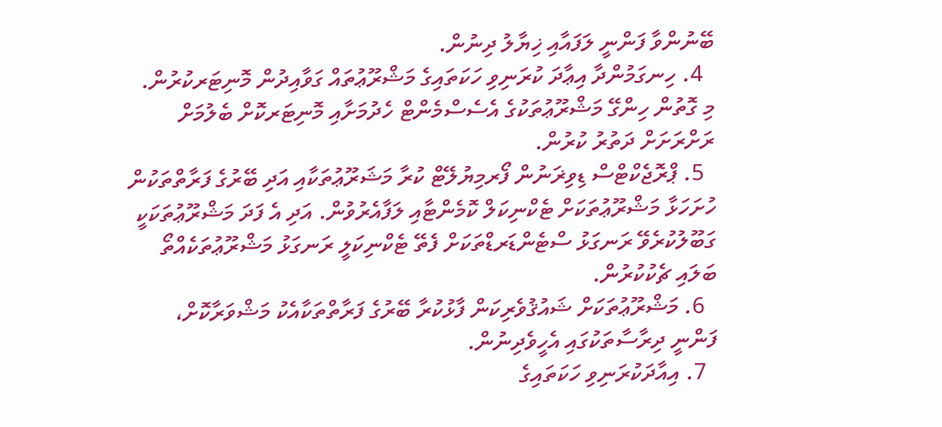ބޭނުންވާ ފަންނީ ލަފައާއި ޚިޔާލު ދިނުން.
  4. ހިނގަމުންދާ އިޢާދަ ކުރަނިވި ހަކަތައިގެ މަޝްރޫޢުތައް ގަވާއިދުން މޮނިޓަރކުރުން. މި ގޮތުން ހިންގޭ މަޝްރޫޢުތަކުގެ އެސެސްމެންޓް ހެދުމަށާއި މޮނިޓަރކޮށް ބެލުމަށް ރަށްރަށަށް ދަތުރު ކުރުން.
  5. ޕްރޮޖެކްޓްސް ޑިވިޜަނުން ފޯރމިޔުލޭޓް ކުރާ މަޝަރޫޢުތަކާއި އަދި ބޭރުގެ ފަރާތްތަކުން ހުށަހަޅާ މަޝްރޫޢުތަކަށް ޓެކްނިކަލް ކޮމެންޓާއި ލަފާއެރުވުން. އަދި އެ ފަދަ މަޝްރޫޢުތަކަކީ ގަބޫލުކުރެވޭ ރަނގަޅު ސްޓެންޑަރޑްތަކަށް ފެތޭ ޓެކްނިކަލީ ރަނގަޅު މަޝްރޫޢުތަކެއްތޯ ބަލައި ޗެކުކުރުން.
  6. މަޝްރޫޢުތަކަށް ޝައުޤުވެރިކަން ފާޅުކުރާ ބޭރުގެ ފަރާތްތަކާއެކު މަޝްވަރާކޮށް، ފަންނީ ދިރާސާތަކުގައި އެހީވެދިނުން.
  7. އިއާދަކުރަނިވި ހަކަތައިގެ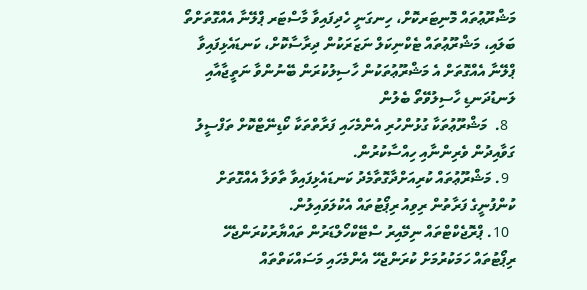މަޝްރޫޢުތައް މޮނިޓަރކޮށް، ހިނގަނީ ހެދިފައިވާ މާސްޓަރ ޕްލޭނާ އެއްގޮތަށްތޯ ބަލައި، މަޝްރޫޢުތައް ޓެކްނިކަލް ނަޒަރަކުން ދިރާސާކޮށް، ކަނޑައެޅިފައިވާ ޕްލޭނާ އެއްގޮތަށް އެ މަޝްރޫޢުތަކުން ހާސިލުކުރަން ބޭނުންވާ ނަތީޖާއާއި ލަނޑުދަނޑި ހާސިލުވޭތޯ ބެލުން
  8.  މަޝްރޫޢުތަކާ ގުޅުންހުރި އެންމެހައި ފަރާތްތަކާ ކޯޑިނޭޓްކޮށް ތަފްސީލު ގަވާއިދުން ވެރިންނާއި ހިއްސާކުރުން.
  9. މަޝްރޫޢުތައް ކުރިއަށްދާގޮތާމެދު ކަނޑައެޅިފައިވާ ތާވަލާ އެއްގޮތަށް ކުންފުނީގެ ފަރާތުން ރިވިއު ރިޕޯޓުތައް އެކުލަވައިލުން.
  10. ޕްރޮޖެކްޓްތައް ނިމޭއިރު ސްޓޭކްހޯލްޑަރުން ތައްޔާރުކުރަންޖެހޭ ރިޕޯޓުތައް ހަމަކުރުމަށް ކުރަންޖެހޭ އެންމެހައި މަސައްކަތްތައް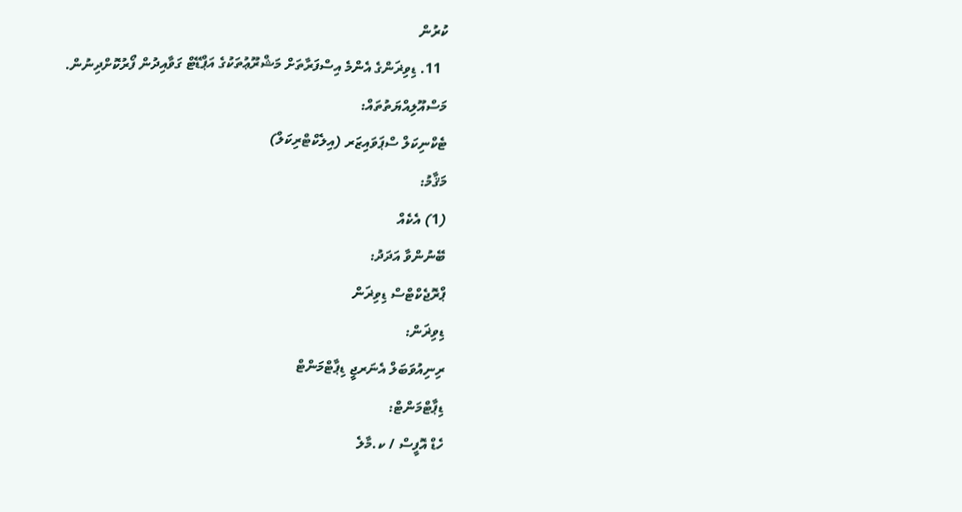ކުރުން
  11. ޑިވިޜަންގެ އެންމެ އިސްފަރާތަށް މަޝްރޫޢުތަކުގެ އަޕްޑޭޓް ގަވާއިދުން ފޯރުކޮށްދިނުން.
މަސްއޫލިއްޔަތުތައް:
ޓެކްނިކަލް ސްޕަވައިޒަރ (އިލެކްޓްރިކަލް)
މަޤާމު:
(1) އެކެއް
ބޭނުންވާ އަދަދު:
ޕްރޮޖެކްޓްސް ޑިވިޜަން
ޑިވިޜަން:
ރިނިއުވަބަލް އެނަރޖީ ޑިޕާޓްމަންޓް
ޑިޕާޓްމަންޓް:
ހެޑް އޮފީސް / ކ.މާލެ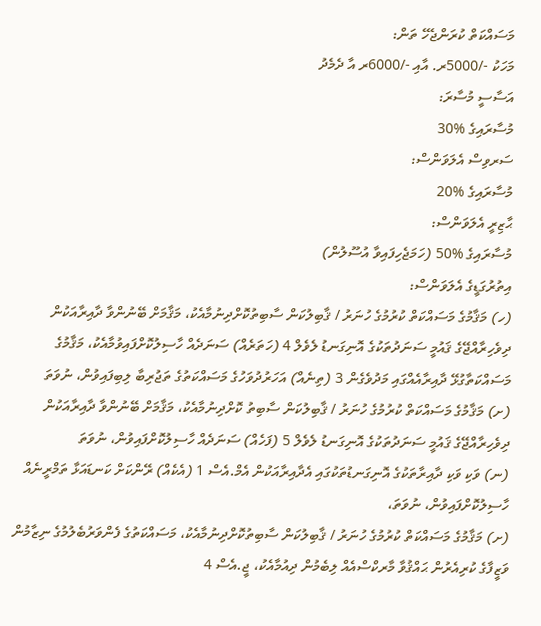މަސައްކަތް ކުރަންޖެހޭ ތަން:
މަހަކު -/5000ރ. އާއި -/6000ރ އާ ދެމެދު
އަސާސީ މުސާރަ:
މުސާރައިގެ %30
ސަރވިސް އެލަވަންސް:
މުސާރައިގެ %20
ޙާޒިރީ އެލަވަންސް:
މުސާރައިގެ %50 (ހަމަޖެހިފައިވާ އުސޫލުން)
އިތުރުގަޑީގެ އެލަވަންސް:
(ހ) މަޤާމުގެ މަސައްކަތް ކުރުމުގެ ހުނަރު / ޤާބިލުކަން ސާބިތުކޮށްދިނުމާއެކު، މަޤާމަށް ބޭނުންވާ ދާއިރާއަކުން ދިވެހިރާއްޖޭގެ ޤައުމީ ސަނަދުތަކުގެ އޮނިގަނޑު ލެވެލް 4 (ހަތަރެއް) ސަނަދެއް ހާސިލުކޮށްފައިވުމާއެކު، މަޤާމުގެ މަސައްކަތާގުޅޭ ދާއިރާއެއްގައި މަދުވެގެން 3 (ތިނެއް) އަހަރުދުވަހުގެ މަސައްކަތުގެ ތަޖުރިބާ ލިބިފައިވުން، ނުވަތަ
(ށ) މަޤާމުގެ މަސައްކަތް ކުރުމުގެ ހުނަރު / ޤާބިލުކަން ސާބިތު ކޮށްދިނުމާއެކު، މަޤާމަށް ބޭނުންވާ ދާއިރާއަކުން ދިވެހިރާއްޖޭގެ ޤައުމީ ސަނަދުތަކުގެ އޮނިގަނޑު ލެވެލް 5 (ފަހެއް) ސަނަދެއް ހާސިލުކޮށްފައިވުން، ނުވަތަ
(ނ) ވަކި ވަކި ދާއިރާތަކުގެ އޮނިގަނޑުތަކުގައި އެދާއިރާއަކުން އެމް.އެސް 1 (އެކެއް) ރޭންކަށް ކަނޑައަޅާ ތަމްރީނެއް ހާސިލުކޮށްފައިވުން، ނުވަތަ،
(ށ) މަޤާމުގެ މަސައްކަތް ކުރުމުގެ ހުނަރު / ޤާބިލުކަން ސާބިތުކޮށްދިނުމާއެކު، މަސައްކަތުގެ ފެންވަރުބެލުމުގެ ނިޒާމުން ވަޒީފާގެ ކުރިއެރުން ޙައްޤުވާ މާރކްސްއެއް ލިބެމުން ދިއުމާއެކު، ޖީ.އެސް 4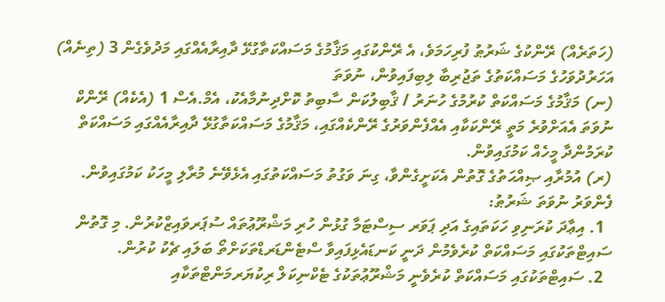(ހަތަރެއް) ރޭންކުގެ ޝަރުޠު ފުރިހަމަވެ، އެ ރޭންކުގައި މަޤާމުގެ މަސައްކަތާގުޅޭ ދާއިރާއެއްގައި މަދުވެގެން 3 (ތިނެއް) އަހަރުދުވަހުގެ މަސައްކަތުގެ ތަޖުރިބާ ލިބިފައިވުން، ނުވަތަ
(ނ) މަޤާމުގެ މަސައްކަތް ކުރުމުގެ ހުނަރު / ޤާބިލުކަން ސާބިތު ކޮށްދިނުމާއެކު، އެމް.އެސް 1 (އެކެއް) ރޭންކް ނުވަތަ އެއަށްވުރެ މަތީ ރޭންކަކާއި އެއްފެންވަރުގެ ރޭންކެއްގައި، މަޤާމުގެ މަސައްކަތާގުޅޭ ދާއިރާއެއްގައި މަސައްކަތް ކުރަމުންދާ މީހެއް ކަމުގައިވުން.
(ރ) އުމުރާއި ޞިއްޙަތުގެ ގޮތުން އެކަށީގެންވާ، ގިނަ ވަގުތު މަސައްކަތުގައި އެޅެވޭނެ މުރާލި މީހަކު ކަމުގައިވުން.
ފެންވަރު ނުވަތަ ޝަރުޠު:
  1. އިޢާދަ ކުރަނިވި ހަކަތައިގެ އަދި ޕަވަރ ސިސްޓަމާ ގުޅުން ހުރި މަޝްރޫޢުތައް ސުޕަރވައިޒްކުރުން. މި ގޮތުން ސައިޓްތަކުގައި މަސައްކަތް ކުރެވެމުން ދަނީ ކަނޑައެޅިފައިވާ ސްޓެންޑަރޑްތަކަށްތޯ ބަލައި ޗެކު ކުރުން.
  2. ސައިޓްތަކުގައި މަސައްކަތް ކުރެވެނީ މަޝްރޫޢުތަކުގެ ޓެކްނިކަލް ރިކުޔަރމަންޓްތަކާއި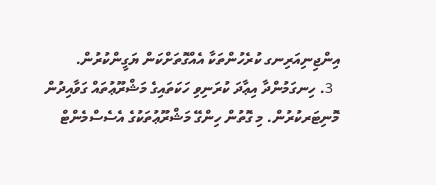އިންޖިނިއަރިނގ ކުރެހުންތަކާ އެއްގޮތަށްކަން ޔަގީންކުރުން.
  3. ހިނގަމުންދާ އިޢާދަ ކުރަނިވި ހަކަތައިގެ މަޝްރޫޢުތައް ގަވާއިދުން މޮނިޓަރކުރުން. މި ގޮތުން ހިންގޭ މަޝްރޫޢުތަކުގެ އެސެސްމެންޓް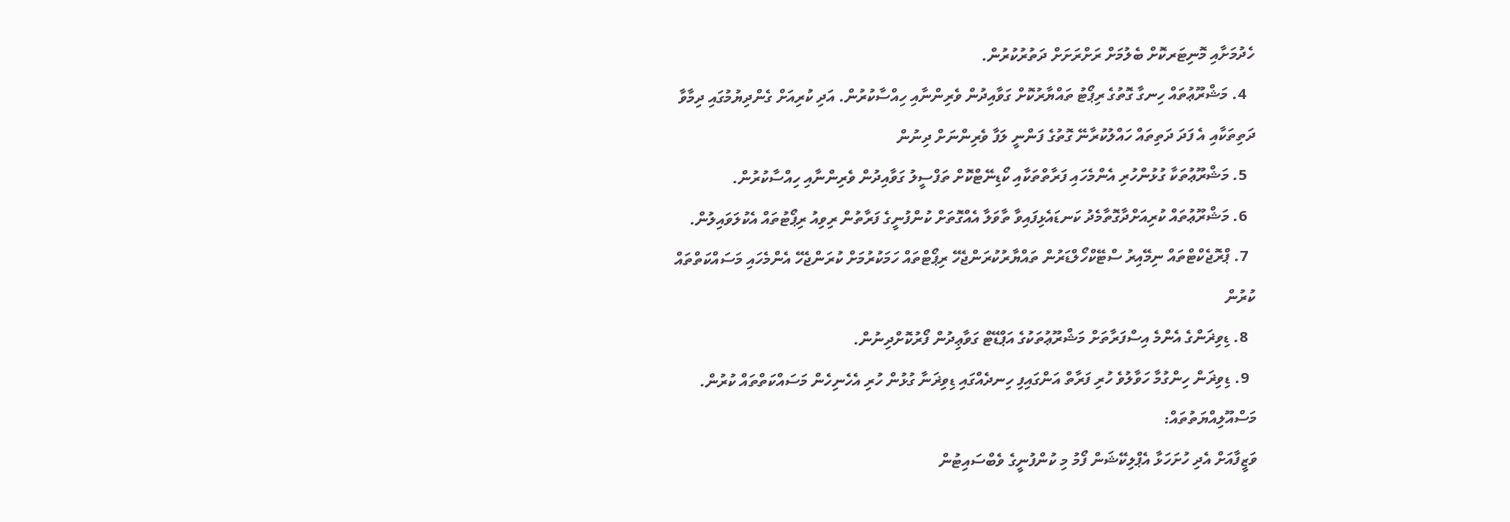ހެދުމަށާއި މޮނިޓަރކޮށް ބެލުމަށް ރަށްރަށަށް ދަތުރުކުރުން.
  4. މަޝްރޫޢުތައް ހިނގާ ގޮތުގެ ރިޕޯޓު ތައްޔާރުކޮށް ގަވާއިދުން ވެރިންނާއި ހިއްސާކުރުން. އަދި ކުރިއަށް ގެންދިޔުމުގައި ދިމާވާ ދަތިތަކާއި އެ ފަދަ ދަތިތައް ހައްލުކުރާނޭ ގޮތުގެ ފަންނީ ލަފާ ވެރިންނަށް ދިނުން
  5. މަޝްރޫޢުތަކާ ގުޅުންހުރި އެންމެހައި ފަރާތްތަކާއި ކޯޑިނޭޓްކޮށް ތަފްސީލު ގަވާއިދުން ވެރިންނާއި ހިއްސާކުރުން.
  6. މަޝްރޫޢުތައް ކުރިއަށްދާގޮތާމެދު ކަނޑައެޅިފައިވާ ތާވަލާ އެއްގޮތަށް ކުންފުނީގެ ފަރާތުން ރިވިއު ރިޕޯޓުތައް އެކުލަވައިލުން.
  7. ޕްރޮޖެކްޓްތައް ނިމޭއިރު ސްޓޭކްހޯލްޑަރުން ތައްޔާރުކުރަންޖެހޭ ރިޕޯޓްތައް ހަމަކުރުމަށް ކުރަންޖެހޭ އެންމެހައި މަސައްކަތްތައް ކުރުން
  8. ޑިވިޜަންގެ އެންމެ އިސްފަރާތަށް މަޝްރޫޢުތަކުގެ އަޕްޑޭޓް ގަވާޢިދުން ފޯރުކޮށްދިނުން.
  9. ޑިވިޜަން ހިންގުމާ ހަވާލުވެ ހުރި ފަރާތް އަންގައިފި ހިނދެއްގައި ޑިވިޜަނާ ގުޅުން ހުރި އެހެނިހެން މަސައްކަތްތައް ކުރުން.
މަސްއޫލިއްޔަތުތައް:
ވަޒީފާއަށް އެދި ހުށަހަޅާ އެޕްލިކޭޝަން ފޯމު މި ކުންފުނީގެ ވެބްސައިޓުން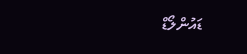ޑައުންލޯޑް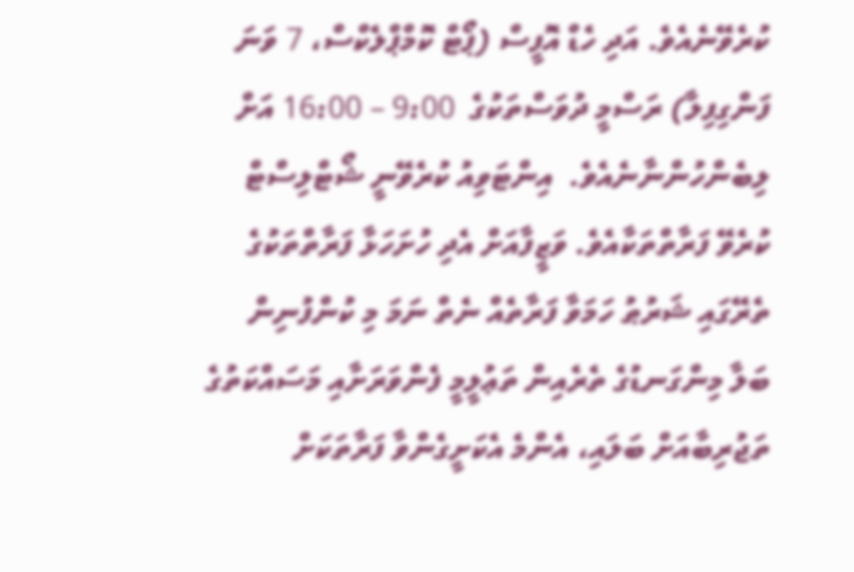ކުރެވޭނެއެވެ. އަދި ހެޑް އޮފީސް (ޕޯޓް ކޮމްޕްލެކްސް، 7 ވަނަ ފަންގިފިލާ) ރަސްމީ ދުވަސްތަކުގެ  9:00 – 16:00 އަށް ލިބެންހުންނާނެއެވެ.  އިންޓަވިއު ކުރެވޭނީ ޝޯޓްލިސްޓް ކުރެވޭ ފަރާތްތަކާއެވެ. ވަޒީފާއަށް އެދި ހުށަހަޅާ ފަރާތްތަކުގެ ތެރޭގައި ޝަރުޠު ހަމަވާ ފަރާތެއް ނެތް ނަމަ މި ކުންފުނިން ބަލާ މިންގަނޑުގެ ތެރެއިން ތަޢުލީމީ ފެންވަރަށާއި މަސައްކަތުގެ ތަޖުރިބާއަށް ބަލައި، އެންމެ އެކަށީގެންވާ ފަރާތަކަށް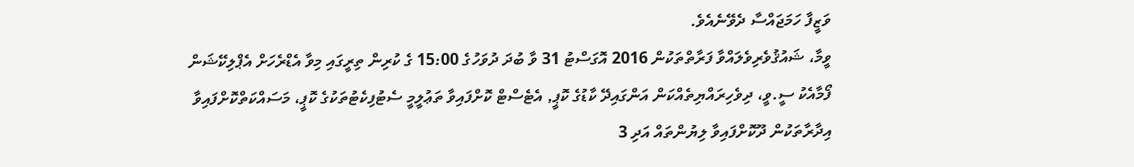ވަޒީފާ ހަމަޖައްސާ ދެވޭނެއެވެ.
ވީމާ، ޝައުޤުވެރިވެލައްވާ ފަރާތްތަކުން 2016 އޮގަސްޓު 31 ވާ ބުދަ ދުވަހުގެ 15:00 ގެ ކުރިން ތިރީގައި މިވާ އެޑްރެހަށް އެޕްލިކޭޝަން ފޯމާއެކު ސީ.ވީ، ދިވެހިރައްޔިތެއްކަން އަންގައިދޭ ކާޑުގެ ކޮޕީ, އެޓެސްޓް ކޮށްފައިވާ ތަޢުލީމީ ސެޓުފިކެޓުތަކުގެ ކޮޕީ، މަސައްކަތްކޮށްފައިވާ އިދާރާތަކުން ދޫކޮށްފައިވާ ލިޔުންތައް އަދި 3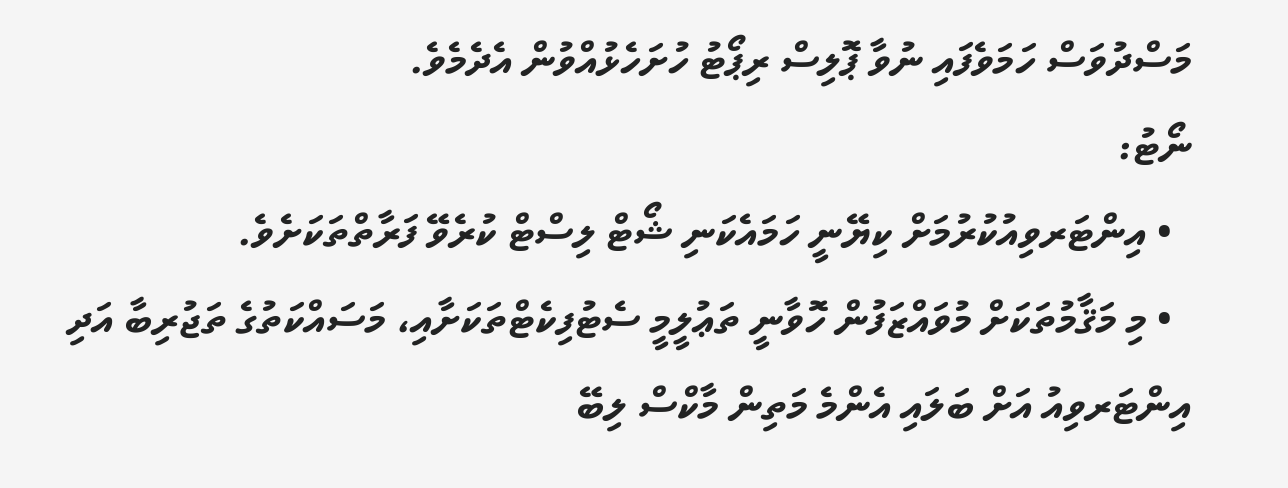މަސްދުވަސް ހަމަވެފައި ނުވާ ޕޮލިސް ރިޕޯޓު ހުށަހެޅުއްވުން އެދެމެވެ.
ނޯޓު:
  • އިންޓަރވިއުކުރުމަށް ކިޔޭނީ ހަމައެކަނި ޝޯޓް ލިސްޓް ކުރެވޭ ފަރާތްތަކަށެވެ.
  • މި މަޤާމުތަކަށް މުވައްޒަފުން ހޮވާނީ ތަޢުލީމީ ސެޓުފިކެޓްތަކަށާއި، މަސައްކަތުގެ ތަޖުރިބާ އަދި އިންޓަރވިއު އަށް ބަލައި އެންމެ މަތިން މާކްސް ލިބޭ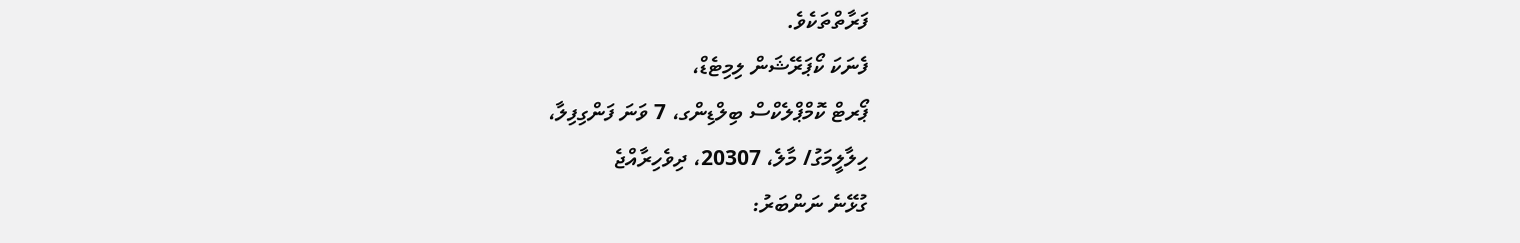ފަރާތްތަކެވެ.
ފެނަކަ ކޯޕަރޭޝަން ލިމިޓެޑް،
ޕޯރޓް ކޮމްޕްލެކްސް ބިލްޑިންގ، 7 ވަނަ ފަންގިފިލާ،
ހިލާލީމަގު/ މާލެ، 20307، ދިވެހިރާއްޖެ
ގުޅޭނެ ނަންބަރު: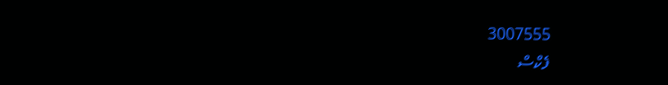3007555
ފެކްސް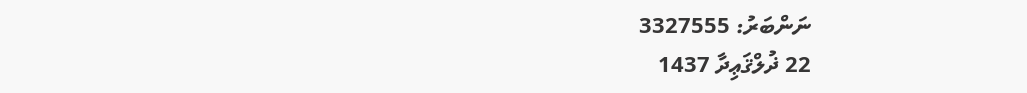ނަންބަރު: 3327555
22 ޛުލްޤަޢިދާ 1437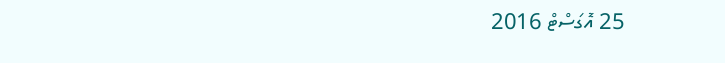25 އޮގަސްޓް 2016